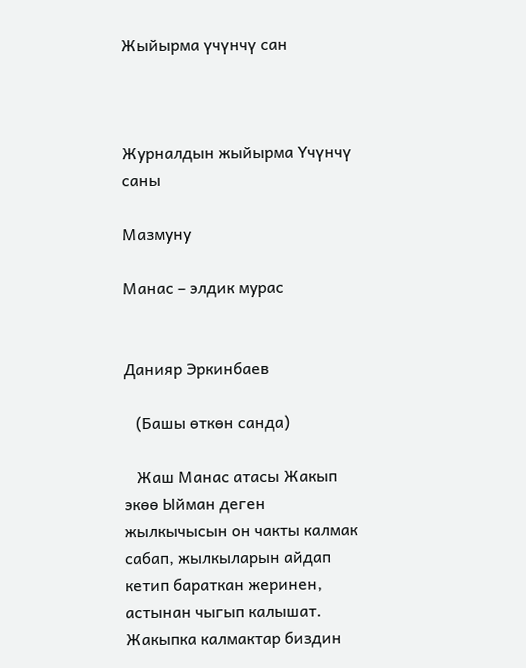Жыйырма үчүнчү сан



Журналдын жыйырма Үчүнчү саны

Мазмуну

Манас – элдик мурас


Данияр Эркинбаев

   (Башы өткөн санда)

   Жаш Манас атасы Жакып экөө Ыйман деген жылкычысын он чакты калмак сабап, жылкыларын айдап кетип бараткан жеринен, астынан чыгып калышат. Жакыпка калмактар биздин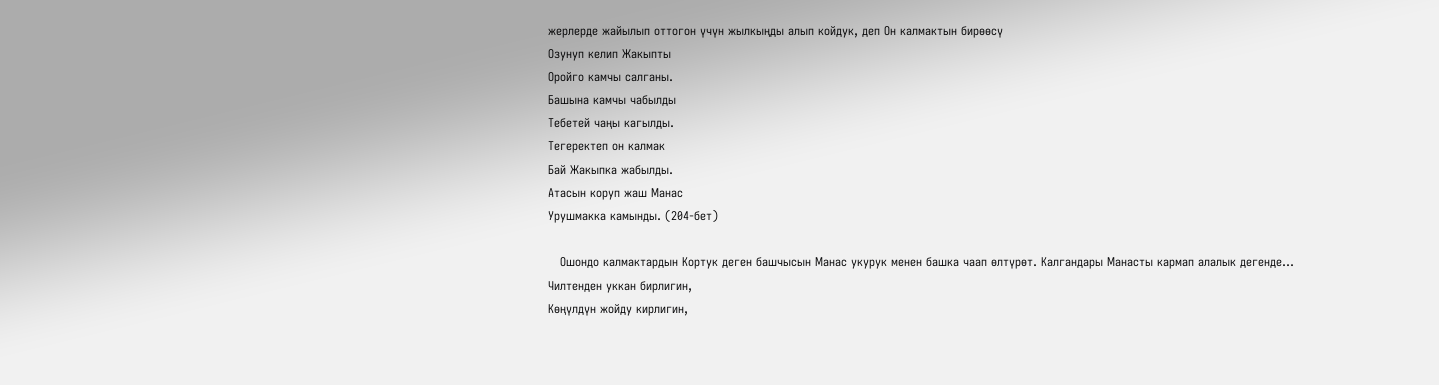жерлерде жайылып оттогон үчүн жылкыңды алып койдук, деп Он калмактын бирөөсү
Озунуп келип Жакыпты
Оройго камчы салганы.
Башына камчы чабылды
Тебетей чаңы кагылды.
Тегеректеп он калмак
Бай Жакыпка жабылды.
Атасын коруп жаш Манас
Урушмакка камынды. (204-бет)

   Ошондо калмактардын Кортук деген башчысын Манас укурук менен башка чаап өлтүрөт. Калгандары Манасты кармап алалык дегенде… Чилтенден уккан бирлигин,
Көңүлдүн жойду кирлигин,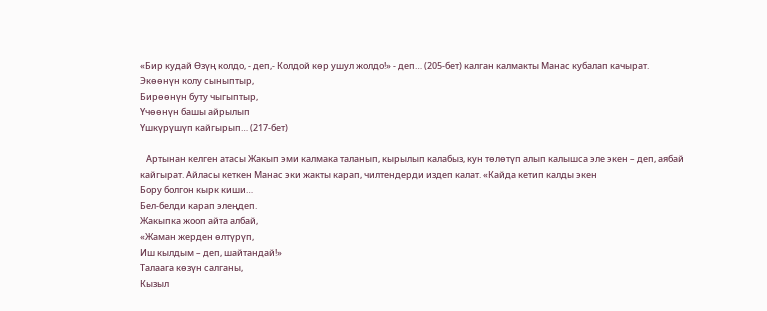«Бир кудай Өзүң колдо, - деп,- Колдой көр ушул жолдо!» - деп… (205-бет) калган калмакты Манас кубалап качырат.
Экөөнүн колу сыныптыр,
Бирөөнүн буту чыгыптыр,
Үчөөнүн башы айрылып
Үшкүрүшүп кайгырып… (217-бет)

   Артынан келген атасы Жакып эми калмака таланып, кырылып калабыз, кун төлөтүп алып калышса эле экен – деп, аябай кайгырат. Айласы кеткен Манас эки жакты карап, чилтендерди издеп калат. «Кайда кетип калды экен
Бору болгон кырк киши…
Бел-белди карап элеңдеп.
Жакыпка жооп айта албай,
«Жаман жерден өлтүрүп,
Иш кылдым – деп, шайтандай!»
Талаага көзүн салганы,
Кызыл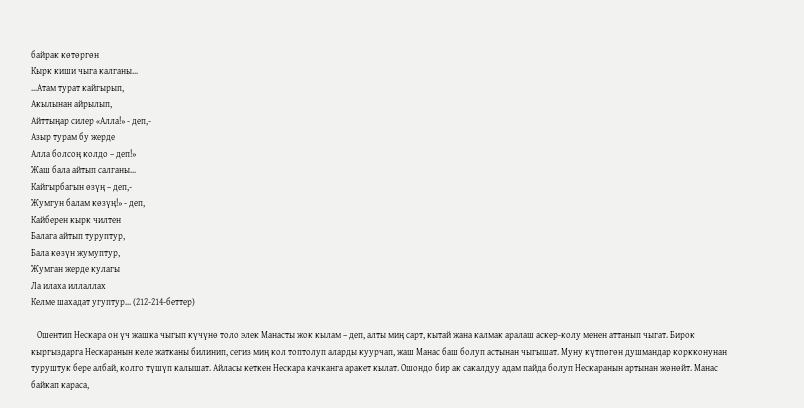байрак көтөргөн
Кырк киши чыга калганы…
…Атам турат кайгырып,
Акылынан айрылып,
Айттыңар силер «Алла!» - деп,-
Азыр турам бу жерде
Алла болсоң колдо – деп!»
Жаш бала айтып салганы…
Кайгырбагын өзүң – деп,-
Жумгун балам көзүң!» - деп,
Кайберен кырк чилтен
Балага айтып туруптур,
Бала көзүн жумуптур,
Жумган жерде кулагы
Ла илаха иллаллах
Келме шахадат угуптур… (212-214-беттер)

   Ошентип Нескара он үч жашка чыгып күчүнө толо элек Манасты жок кылам – деп, алты миң сарт, кытай жана калмак аралаш аскер-колу менен аттанып чыгат. Бирок кыргыздарга Нескаранын келе жатканы билинип, сегиз миң кол топтолуп аларды куурчап, жаш Манас баш болуп астынан чыгышат. Муну күтпөгөн душмандар коркконунан туруштук бере албай, колго түшүп калышат. Айласы кеткен Нескара качканга аракет кылат. Ошондо бир ак сакалдуу адам пайда болуп Нескаранын артынан жөнөйт. Манас байкап караса,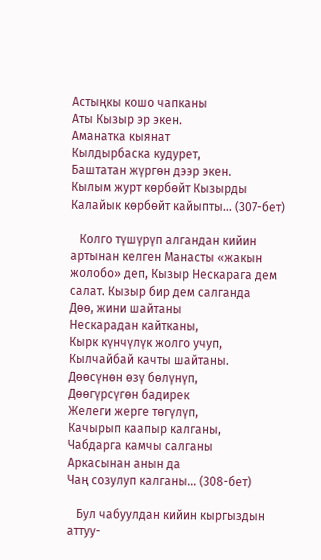Астыңкы кошо чапканы
Аты Кызыр эр экен.
Аманатка кыянат
Кылдырбаска кудурет,
Баштатан жүргөн дээр экен.
Кылым журт көрбөйт Кызырды
Калайык көрбөйт кайыпты… (307-бет)

   Колго түшүрүп алгандан кийин артынан келген Манасты «жакын жолобо» деп, Кызыр Нескарага дем салат. Кызыр бир дем салганда
Дөө, жини шайтаны
Нескарадан кайтканы,
Кырк күнчүлүк жолго учуп,
Кылчайбай качты шайтаны.
Дөөсүнөн өзү бөлүнүп,
Дөөгүрсүгөн бадирек
Желеги жерге төгүлүп,
Качырып каапыр калганы,
Чабдарга камчы салганы
Аркасынан анын да
Чаң созулуп калганы… (308-бет)

   Бул чабуулдан кийин кыргыздын аттуу-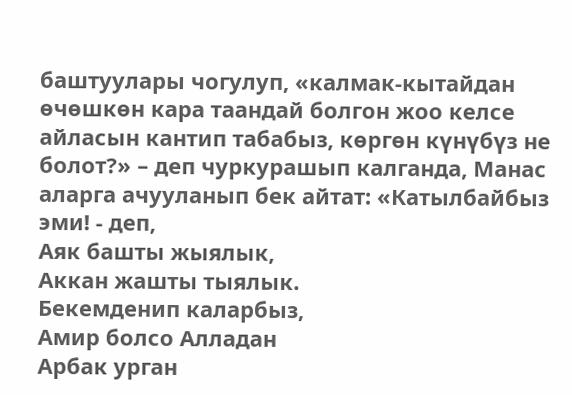баштуулары чогулуп, «калмак-кытайдан өчөшкөн кара таандай болгон жоо келсе айласын кантип табабыз, көргөн күнүбүз не болот?» – деп чуркурашып калганда, Манас аларга ачууланып бек айтат: «Катылбайбыз эми! - деп,
Аяк башты жыялык,
Аккан жашты тыялык.
Бекемденип каларбыз,
Амир болсо Алладан
Арбак урган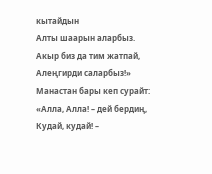кытайдын
Алты шаарын аларбыз.
Акыр биз да тим жатпай,
Алеңгирди саларбыз!»
Манастан бары кеп сурайт:
«Алла, Алла! – дей бердиң,
Кудай, кудай! –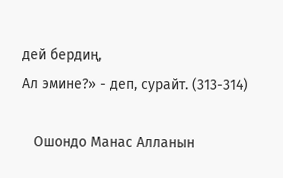дей бердиң,
Ал эмине?» - деп, сурайт. (313-314)

   Ошондо Манас Алланын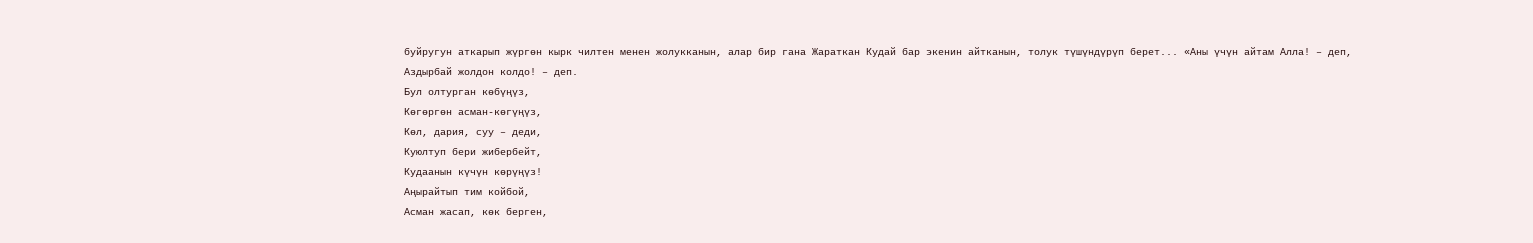буйругун аткарып жүргөн кырк чилтен менен жолукканын, алар бир гана Жараткан Кудай бар экенин айтканын, толук түшүндүрүп берет... «Аны үчүн айтам Алла! – деп,
Аздырбай жолдон колдо! – деп.
Бул олтурган көбүңүз,
Көгөргөн асман-көгүңүз,
Көл, дария, суу – деди,
Куюлтуп бери жибербейт,
Кудаанын күчүн көрүңүз!
Аңырайтып тим койбой,
Асман жасап, көк берген,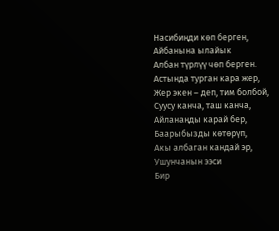Насибиңди көп берген,
Айбанына ылайык
Албан түрлүү чөп берген.
Астында турган кара жер,
Жер экен – деп, тим болбой,
Суусу канча, таш канча,
Айланаңды карай бер,
Баарыбызды көтөрүп,
Акы албаган кандай эр,
Ушунчанын ээси
Бир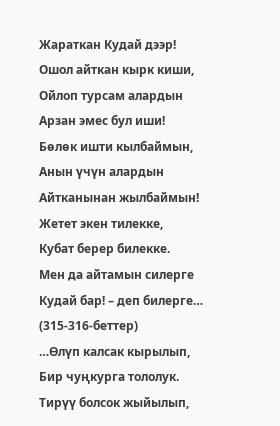Жараткан Кудай дээр!
Ошол айткан кырк киши,
Ойлоп турсам алардын
Арзан эмес бул иши!
Бөлөк ишти кылбаймын,
Анын үчүн алардын
Айтканынан жылбаймын!
Жетет экен тилекке,
Кубат берер билекке.
Мен да айтамын силерге
Кудай бар! – деп билерге… (315-316-беттер)
…Өлүп калсак кырылып,
Бир чуңкурга тололук.
Тирүү болсок жыйылып,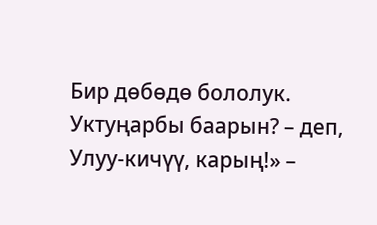Бир дөбөдө бололук.
Уктуңарбы баарын? – деп,
Улуу-кичүү, карың!» –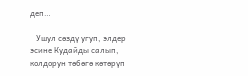деп…

   Ушул сөздү угуп, элдер эсине Кудайды салып, колдорун төбөгө көтөрүп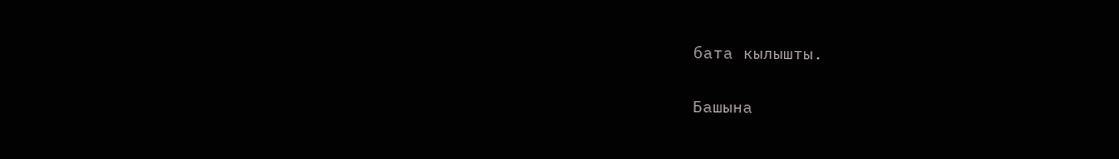бата кылышты.

Башына